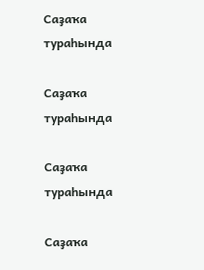Cаҙаҡа тураһында

Cаҙаҡа тураһында

Cаҙаҡа тураһында

Саҙаҡа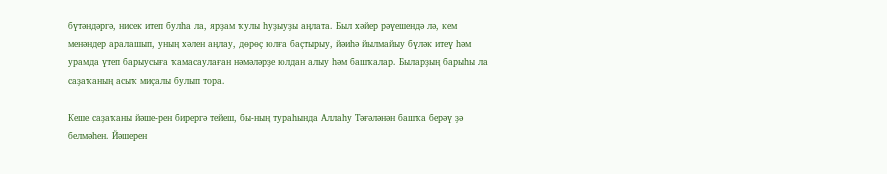бүтәндәргә, нисек итеп булһа ла, ярҙам ҡулы һуҙыуҙы аңлата. Был хәйер рәүешендә лә, кем менәндер аралашып, уның хәлен аңлау, дөрөҫ юлға баҫтырыу, йәиһә йылмайыу бүләк итеү һәм урамда үтеп барыусыға ҡамасаулаған нәмәләрҙе юлдан алыу һәм башҡалар. Быларҙың барыһы ла саҙаҡаның асыҡ миҫалы булып тора.

Кеше саҙаҡаны йәше-рен бирергә тейеш, бы-ның тураһында Аллаһу Тәғәләнән башҡа берәү ҙә белмәһен. Йәшерен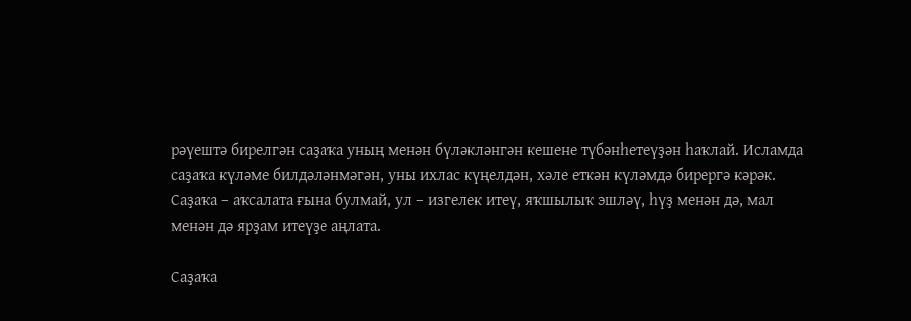рәүештә бирелгән саҙаҡа уның менән бүләкләнгән кешене түбәнһетеүҙән һаҡлай. Исламда саҙаҡа күләме билдәләнмәгән, уны ихлас күңелдән, хәле еткән күләмдә бирергә кәрәк. Саҙаҡа – аҡсалата ғына булмай, ул – изгелек итеү, яҡшылыҡ эшләү, һүҙ менән дә, мал менән дә ярҙам итеүҙе аңлата.

Саҙаҡа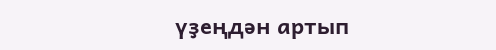үҙеңдән артып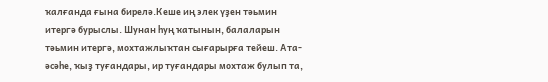ҡалғанда ғына бирелә.Кеше иң элек үҙен тәьмин итергә бурыслы. Шунан һуң ҡатынын, балаларын тәьмин итергә, мохтажлыҡтан сығарырға тейеш. Ата-әсәһе, ҡыҙ туғандары, ир туғандары мохтаж булып та,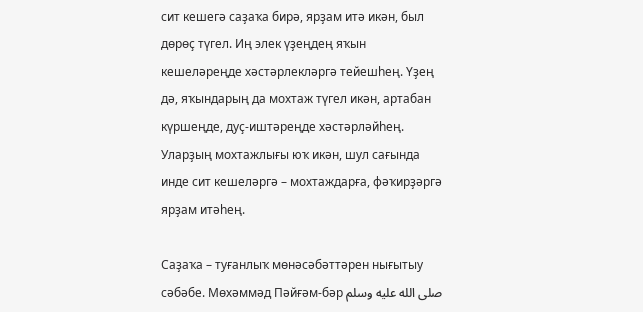сит кешегә саҙаҡа бирә, ярҙам итә икән, был дөрөҫ түгел. Иң элек үҙеңдең яҡын кешеләреңде хәстәрлекләргә тейешһең. Үҙең дә, яҡындарың да мохтаж түгел икән, артабан күршеңде, дуҫ-иштәреңде хәстәрләйһең. Уларҙың мохтажлығы юҡ икән, шул сағында инде сит кешеләргә – мохтаждарға, фәҡирҙәргә ярҙам итәһең.

Саҙаҡа – туғанлыҡ мөнәсәбәттәрен нығытыу сәбәбе. Мөхәммәд Пәйғәм-бәр صلى الله عليه وسلم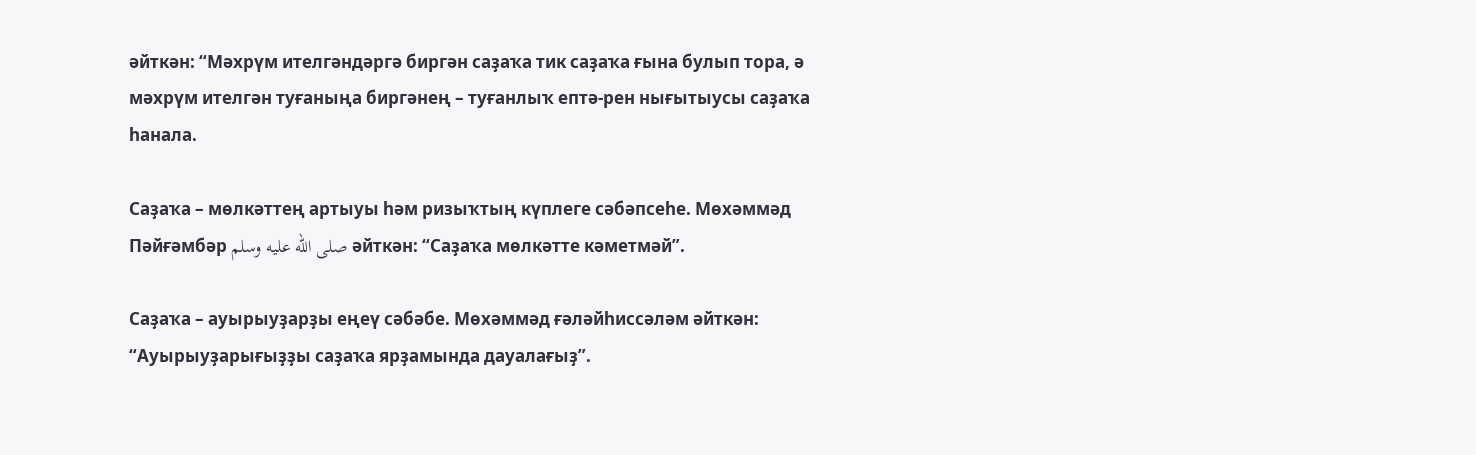әйткән: “Мәхрүм ителгәндәргә биргән саҙаҡа тик саҙаҡа ғына булып тора, ә мәхрүм ителгән туғаныңа биргәнең – туғанлыҡ ептә-рен нығытыусы саҙаҡа һанала.

Саҙаҡа – мөлкәттең артыуы һәм ризыҡтың күплеге сәбәпсеһе. Мөхәммәд Пәйғәмбәр صلى الله عليه وسلم әйткән: “Саҙаҡа мөлкәтте кәметмәй”.

Саҙаҡа – ауырыуҙарҙы еңеү сәбәбе. Мөхәммәд ғәләйһиссәләм әйткән: “Ауырыуҙарығыҙҙы саҙаҡа ярҙамында дауалағыҙ”.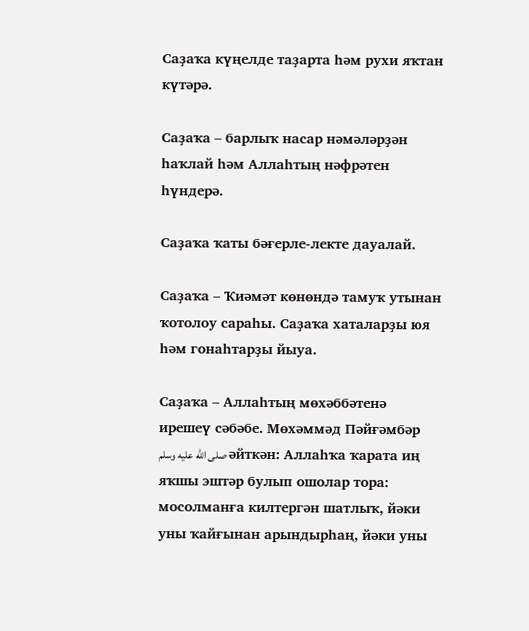Саҙаҡа күңелде таҙарта һәм рухи яҡтан күтәрә.

Саҙаҡа – барлыҡ насар нәмәләрҙән һаҡлай һәм Аллаһтың нәфрәтен һүндерә.

Саҙаҡа ҡаты бәғерле-лекте дауалай.

Саҙаҡа – Ҡиәмәт көнөндә тамуҡ утынан ҡотолоу сараһы. Саҙаҡа хаталарҙы юя һәм гонаһтарҙы йыуа.

Саҙаҡа – Аллаһтың мөхәббәтенә ирешеү сәбәбе. Мөхәммәд Пәйғәмбәр صلى الله عليه وسلم әйткән: Аллаһҡа ҡарата иң яҡшы эштәр булып ошолар тора: мосолманға килтергән шатлыҡ, йәки уны ҡайғынан арындырһаң, йәки уны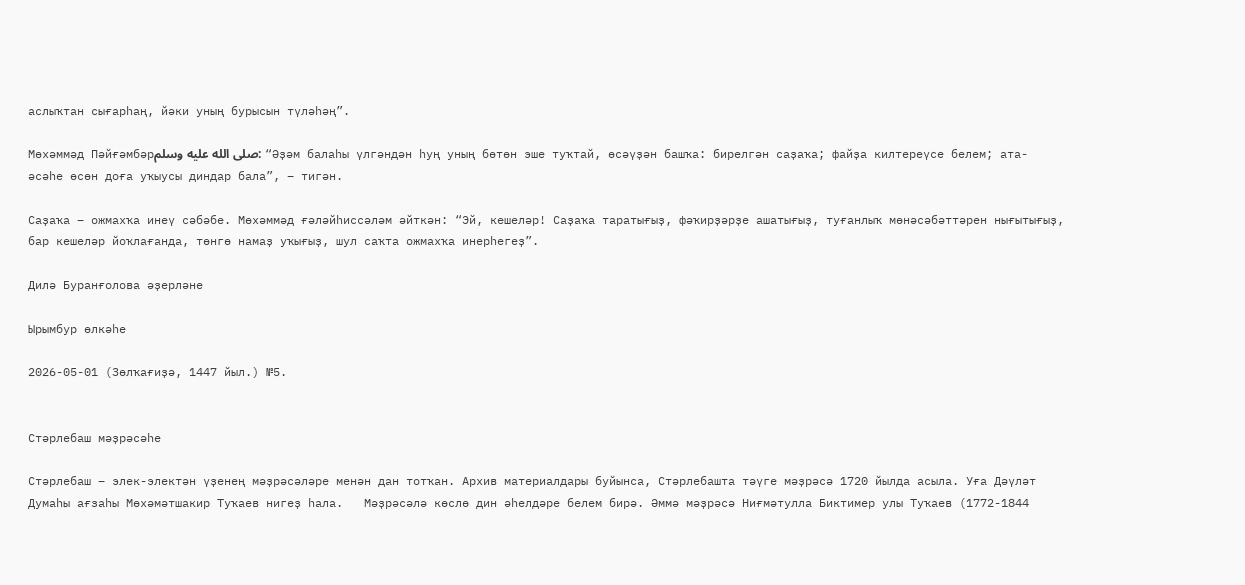аслыҡтан сығарһаң, йәки уның бурысын түләһәң”.

Мөхәммәд Пәйғәмбәрصلى الله عليه وسلم: “Әҙәм балаһы үлгәндән һуң уның бөтөн эше туҡтай, өсәүҙән башҡа: бирелгән саҙаҡа; файҙа килтереүсе белем; ата-әсәһе өсөн доға уҡыусы диндар бала”, – тигән.

Саҙаҡа – ожмахҡа инеү сәбәбе. Мөхәммәд ғәләйһиссәләм әйткән: “Эй, кешеләр! Саҙаҡа таратығыҙ, фәҡирҙәрҙе ашатығыҙ, туғанлыҡ мөнәсәбәттәрен нығытығыҙ, бар кешеләр йоҡлағанда, төнгө намаҙ уҡығыҙ, шул саҡта ожмахҡа инерһегеҙ”.

Дилә Буранғолова әҙерләне

Ырымбур өлкәһе

2026-05-01 (Зөлҡағиҙә, 1447 йыл.) №5.


Стәрлебаш мәҙрәсәһе

Стәрлебаш – элек-электән үҙенең мәҙрәсәләре менән дан тотҡан. Архив материалдары буйынса, Стәрлебашта тәүге мәҙрәсә 1720 йылда асыла. Уға Дәүләт Думаһы ағзаһы Мөхәмәтшакир Туҡаев нигеҙ һала.   Мәҙрәсәлә көслө дин әһелдәре белем бирә. Әммә мәҙрәсә Ниғмәтулла Биктимер улы Туҡаев (1772-1844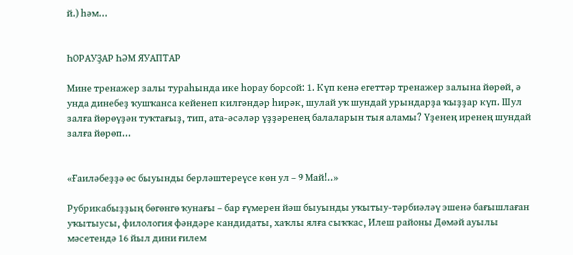й.) һәм...


ҺОРАУҘАР ҺӘМ ЯУАПТАР

Мине тренажер залы тураһында ике һорау борсой: 1. Күп кенә егеттәр тренажер залына йөрөй, ә унда динебеҙ ҡушҡанса кейенеп килгәндәр һирәк, шулай уҡ шундай урындарҙа ҡыҙҙар күп. Шул залға йөрөүҙән туҡтағыҙ, тип, ата-әсәләр үҙҙәренең балаларын тыя аламы? Үҙенең иренең шундай залға йөрөп...


«Ғаиләбеҙҙә өс быуынды берләштереүсе көн ул – 9 Май!..»

Рубрикабыҙҙың бөгөнгө ҡунағы – бар ғүмерен йәш быуынды уҡытыу-тәрбиәләү эшенә бағышлаған уҡытыусы, филология фәндәре кандидаты, хаҡлы ялға сыҡҡас, Илеш районы Дөмәй ауылы мәсетендә 16 йыл дини ғилем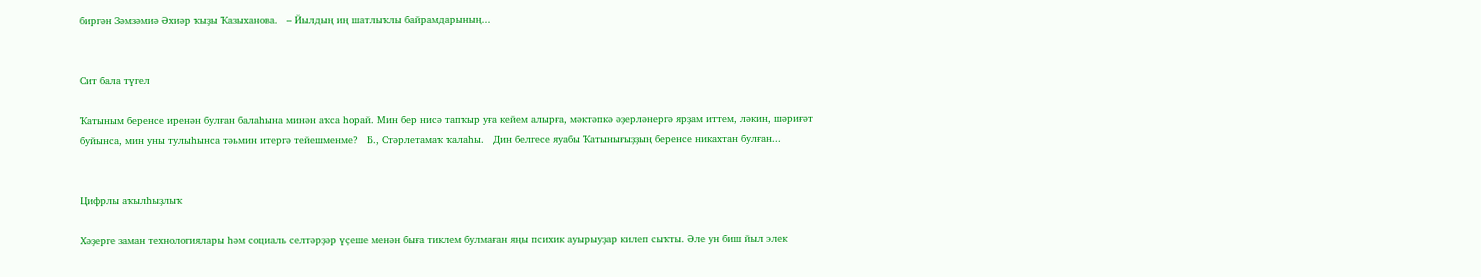биргән Зәмзәмиә Әхиәр ҡыҙы Ҡазыханова.   – Йылдың иң шатлыҡлы байрамдарының...


Сит бала түгел

Ҡатыным беренсе иренән булған балаһына минән аҡса һорай. Мин бер нисә тапҡыр уға кейем алырға, мәктәпкә әҙерләнергә ярҙам иттем, ләкин, шәриғәт буйынса, мин уны тулыһынса тәьмин итергә тейешменме?   Б., Стәрлетамаҡ ҡалаһы.   Дин белгесе яуабы Ҡатынығыҙҙың беренсе никахтан булған...


Цифрлы аҡылһыҙлыҡ

Хәҙерге заман технологиялары һәм социаль селтәрҙәр үҫеше менән быға тиклем булмаған яңы психик ауырыуҙар килеп сыҡты. Әле ун биш йыл элек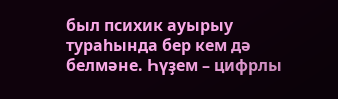был психик ауырыу тураһында бер кем дә белмәне. Һүҙем – цифрлы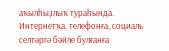аҡылһыҙлыҡ тураһында. Интернетҡа, телефонға, социаль селтәргә бәйле булғанға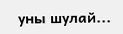уны шулай...